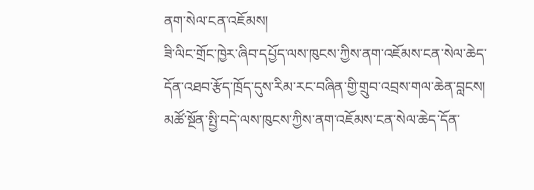ནག་སེལ་ངན་འཇོམས།
ཟི་ལིང་གྲོང་ཁྱེར་ཞིབ་དཔྱོད་ལས་ཁུངས་ཀྱིས་ནག་འཇོམས་ངན་སེལ་ཆེད་དོན་འཐབ་རྩོད་ཁྲོད་དུས་རིམ་རང་བཞིན་གྱི་གྲུབ་འབྲས་གལ་ཆེན་བླངས།
མཚོ་སྔོན་སྤྱི་བདེ་ལས་ཁུངས་ཀྱིས་ནག་འཇོམས་ངན་སེལ་ཆེད་དོན་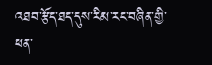འཐབ་རྩོད་ཐད་དུས་རིམ་རང་བཞིན་གྱི་ཕན་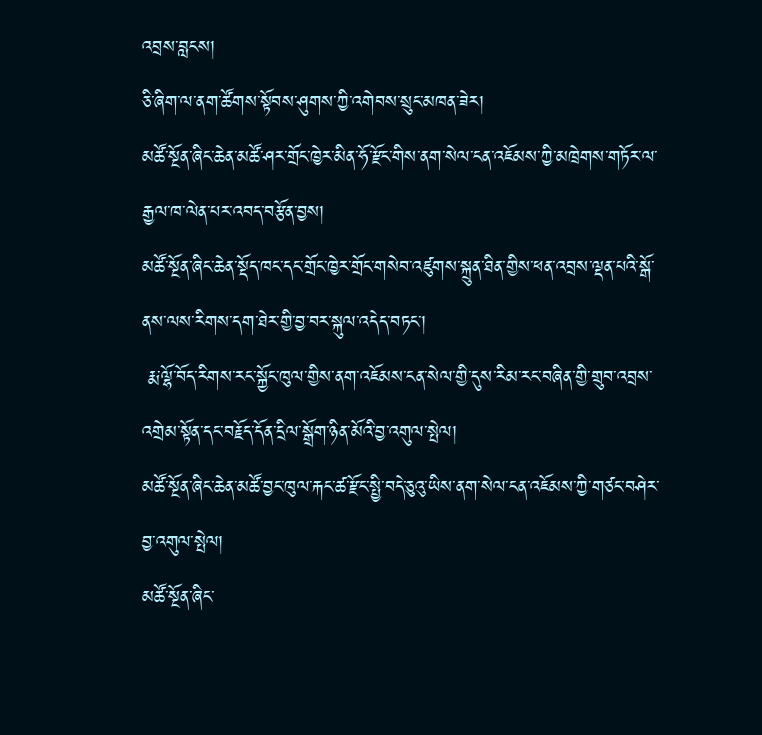འབྲས་བླངས།
ཅི་ཞིག་ལ་ནག་ཚོགས་སྟོབས་ཤུགས་ཀྱི་འགེབས་སྲུང་མཁན་ཟེར།
མཚོ་སྔོན་ཞིང་ཆེན་མཚོ་ཤར་གྲོང་ཁྱེར་མིན་ཧོ་རྫོང་གིས་ནག་སེལ་ངན་འཇོམས་ཀྱི་མཁྲེགས་གཏོར་ལ་རྒྱལ་ཁ་ལེན་པར་འབད་བརྩོན་བྱས།
མཚོ་སྔོན་ཞིང་ཆེན་སྡོད་ཁང་དང་གྲོང་ཁྱེར་གྲོང་གསེབ་འཛུགས་སྐྲུན་ཐིན་གྱིས་ཕན་འབྲས་ལྡན་པའི་སྒོ་ནས་ལས་རིགས་དག་ཐེར་གྱི་བྱ་བར་སྐུལ་འདེད་བཏང་།
 རྨ་ལྷོ་བོད་རིགས་རང་སྐྱོང་ཁུལ་གྱིས་ནག་འཇོམས་ངན་སེལ་གྱི་དུས་རིམ་རང་བཞིན་གྱི་གྲུབ་འབྲས་འགྲེམ་སྟོན་དང་བརྗོད་དོན་དྲིལ་སྒྲོག་ཉིན་མོའི་བྱ་འགུལ་སྤེལ།
མཚོ་སྔོན་ཞིང་ཆེན་མཚོ་བྱང་ཁུལ་རྐང་ཚ་རྫོང་སྤྱི་བདེ་ཅུའུ་ཡིས་ནག་སེལ་ངན་འཇོམས་ཀྱི་གཙང་བཤེར་བྱ་འགུལ་སྤེལ།
མཚོ་སྔོན་ཞིང་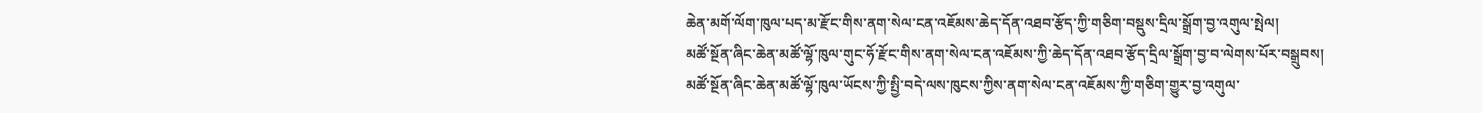ཆེན་མགོ་ལོག་ཁུལ་པད་མ་རྫོང་གིས་ནག་སེལ་ངན་འཇོམས་ཆེད་དོན་འཐབ་རྩོད་ཀྱི་གཅིག་བསྡུས་དྲིལ་སྒྲོག་བྱ་འགུལ་སྤེལ།
མཚོ་སྔོན་ཞིང་ཆེན་མཚོ་ལྷོ་ཁུལ་གུང་ཧོ་རྫོང་གིས་ནག་སེལ་ངན་འཇོམས་ཀྱི་ཆེད་དོན་འཐབ་རྩོད་དྲིལ་སྒྲོག་བྱ་བ་ལེགས་པོར་བསྒྲུབས།
མཚོ་སྔོན་ཞིང་ཆེན་མཚོ་ལྷོ་ཁུལ་ཡོངས་ཀྱི་སྤྱི་བདེ་ལས་ཁུངས་ཀྱིས་ནག་སེལ་ངན་འཇོམས་ཀྱི་གཅིག་གྱུར་བྱ་འགུལ་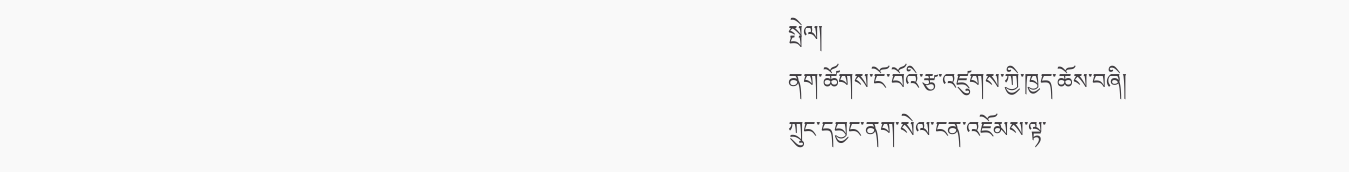སྤེལ།
ནག་ཚོགས་ངོ་བོའི་རྩ་འཛུགས་ཀྱི་ཁྱད་ཆོས་བཞི།
ཀྲུང་དབྱང་ནག་སེལ་ངན་འཇོམས་ལྟ་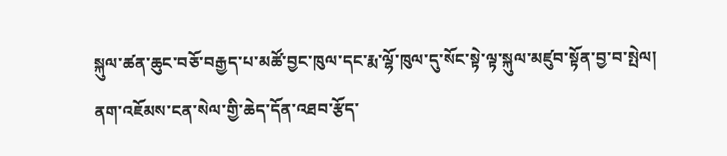སྐུལ་ཚན་ཆུང་བཅོ་བརྒྱད་པ་མཚོ་བྱང་ཁུལ་དང་རྨ་ལྷོ་ཁུལ་དུ་སོང་སྟེ་ལྟ་སྐུལ་མཛུབ་སྟོན་བྱ་བ་སྤེལ།
ནག་འཇོམས་ངན་སེལ་གྱི་ཆེད་དོན་འཐབ་རྩོད་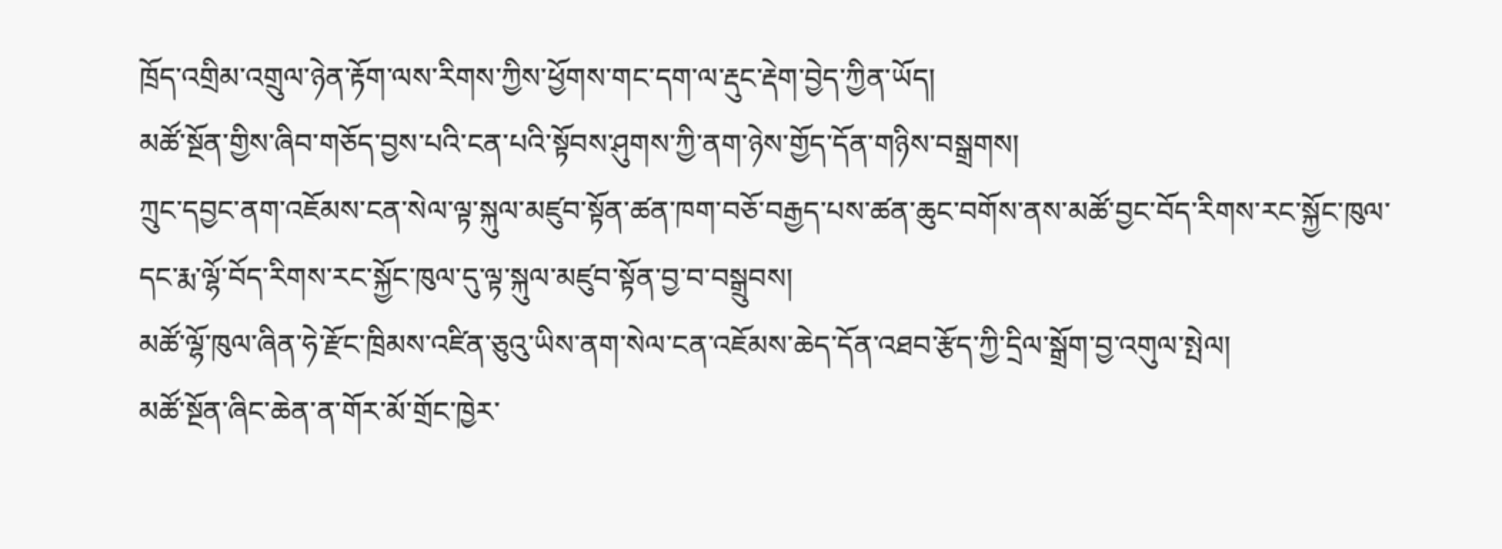ཁྲོད་འགྲིམ་འགྲུལ་ཉེན་རྟོག་ལས་རིགས་ཀྱིས་ཕྱོགས་གང་དག་ལ་རྡུང་རྡེག་བྱེད་ཀྱིན་ཡོད།
མཚོ་སྔོན་གྱིས་ཞིབ་གཅོད་བྱས་པའི་ངན་པའི་སྟོབས་ཤུགས་ཀྱི་ནག་ཉེས་གྱོད་དོན་གཉིས་བསྒྲགས།
ཀྲུང་དབྱང་ནག་འཇོམས་ངན་སེལ་ལྟ་སྐུལ་མཛུབ་སྟོན་ཚན་ཁག་བཅོ་བརྒྱད་པས་ཚན་ཆུང་བགོས་ནས་མཚོ་བྱང་བོད་རིགས་རང་སྐྱོང་ཁུལ་དང་རྨ་ལྷོ་བོད་རིགས་རང་སྐྱོང་ཁུལ་དུ་ལྟ་སྐུལ་མཛུབ་སྟོན་བྱ་བ་བསྒྲུབས།
མཚོ་ལྷོ་ཁུལ་ཞིན་ཧེ་རྫོང་ཁྲིམས་འཛིན་ཅུའུ་ཡིས་ནག་སེལ་ངན་འཇོམས་ཆེད་དོན་འཐབ་རྩོད་ཀྱི་དྲིལ་སྒྲོག་བྱ་འགུལ་སྤེལ།
མཚོ་སྔོན་ཞིང་ཆེན་ན་གོར་མོ་གྲོང་ཁྱེར་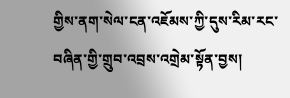གྱིས་ནག་སེལ་ངན་འཇོམས་ཀྱི་དུས་རིམ་རང་བཞིན་གྱི་གྲུབ་འབྲས་འགྲེམ་སྟོན་བྱས།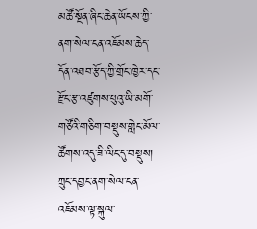མཚོ་སྔོན་ཞིང་ཆེན་ཡོངས་ཀྱི་ནག་སེལ་ངན་འཇོམས་ཆེད་དོན་འཐབ་རྩོད་ཀྱི་གྲོང་ཁྱེར་དང་རྫོང་རྩ་འཛུགས་པུའུ་ཡི་མགོ་གཙོའི་གཅིག་བསྡུས་གླེང་མོལ་ཚོགས་འདུ་ཟི་ལིང་དུ་བསྡུས།
ཀྲུང་དབྱང་ནག་སེལ་ངན་འཇོམས་ལྟ་སྐུལ་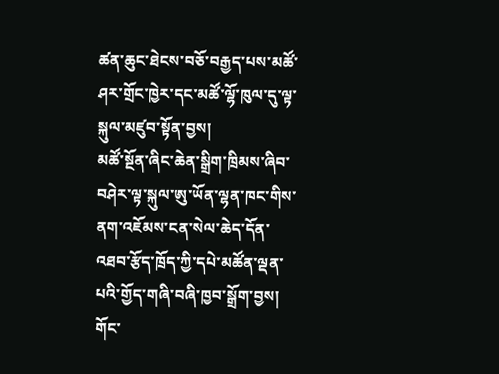ཚན་ཆུང་ཐེངས་བཅོ་བརྒྱད་པས་མཚོ་ཤར་གྲོང་ཁྱེར་དང་མཚོ་ལྷོ་ཁུལ་དུ་ལྟ་སྐུལ་མཛུབ་སྟོན་བྱས།
མཚོ་སྔོན་ཞིང་ཆེན་སྒྲིག་ཁྲིམས་ཞིབ་བཤེར་ལྟ་སྐུལ་ཨུ་ཡོན་ལྷན་ཁང་གིས་ནག་འཇོམས་ངན་སེལ་ཆེད་དོན་འཐབ་རྩོད་ཁྲོད་ཀྱི་དཔེ་མཚོན་ལྡན་པའི་གྱོད་གཞི་བཞི་ཁྱབ་སྒྲོག་བྱས།
གོང་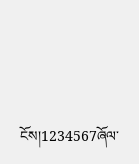ངོས།1234567ཞོལ་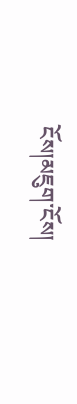ངོས།མཇུག་ངོས།